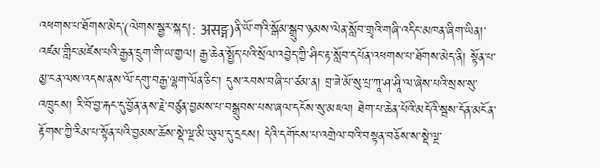འཕགས་པ་ཐོགས་མེད་(ལེགས་སྦྱར་སྐད།: असङ्ग)ནི་ཡོ་གའི་སྒོམ་སྒྲུབ་ཉམས་ལེན་སློབ་གྲྭའི་གཞི་འདིང་མཁན་ཞིག་ཡིན།་ འཛམ་གླིང་མཛེས་པའི་རྒྱན་དྲུག་གི་ཡ་གྱལ། རྒྱ་ཆེན་སྤྱོད་པའི་སྲོལ་འབྱེད་ཀྱི་ཤིང་རྟ་སློབ་དཔོན་འཕགས་པ་ཐོགས་མེད་ནི། སྟོན་པ་མྱ་ངན་ལས་འདས་ནས་ལོ་དགུ་བརྒྱ་ལྷག་ལོན་ཅིང་། དུས་རབས་བཞི་པ་ཙམ་ན། བྲ་ཟེ་མོ་སུ་པྲ་ཀཱ་ཤ་ཤཱི་ལ་ཞེས་པའི་སྲས་སུ་འཁྲུངས། རི་བོ་བྱ་རྐང་དུ་བྱོན་ནས་རྗེ་བཙུན་བྱམས་པ་བསྒྲུབས་པས་ཞལ་དངོས་སུ་མཇལ། ཐེག་པ་ཆེན་པོའི་མདོའི་སྦས་དོན་མངོན་རྟོགས་ཀྱི་རིམ་པ་སྟོན་པའི་བྱམས་ཆོས་སྡེ་ལྔ་མི་ཡུལ་དུ་དྲངས། དེའི་དགོངས་པ་འགྲེལ་བའི་བསྟན་བཅོས་ས་སྡེ་ལྔ་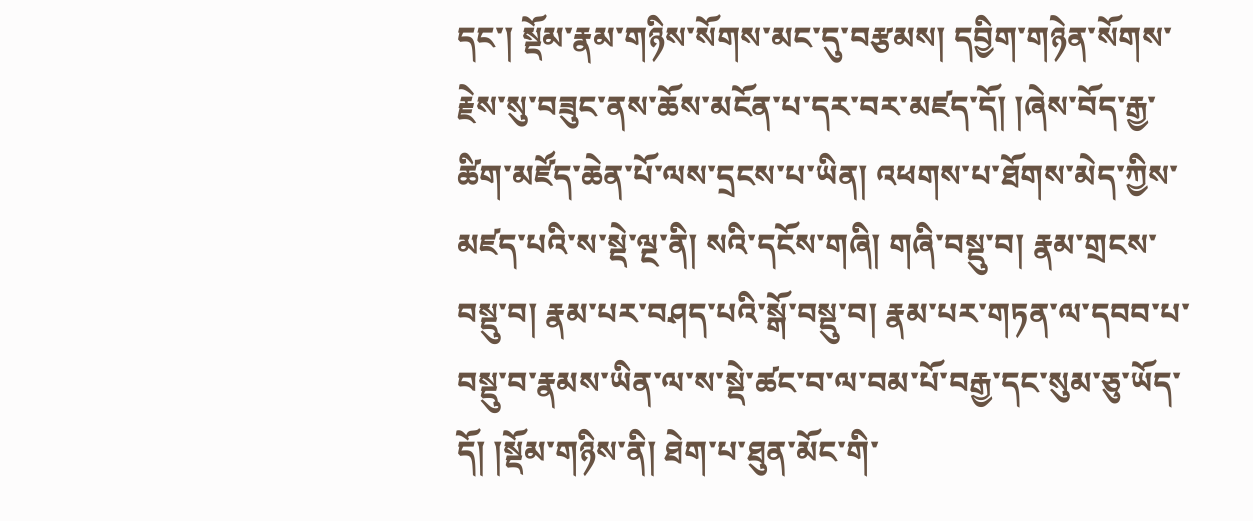དང་། སྡོམ་རྣམ་གཉིས་སོགས་མང་དུ་བརྩམས། དབྱིག་གཉེན་སོགས་རྗེས་སུ་བཟུང་ནས་ཆོས་མངོན་པ་དར་བར་མཛད་དོ། །ཞེས་བོད་རྒྱ་ཚིག་མཛོད་ཆེན་པོ་ལས་དྲངས་པ་ཡིན། འཕགས་པ་ཐོགས་མེད་ཀྱིས་མཛད་པའི་ས་སྡེ་ལྔ་ནི། སའི་དངོས་གཞི། གཞི་བསྡུ་བ། རྣམ་གྲངས་བསྡུ་བ། རྣམ་པར་བཤད་པའི་སྒོ་བསྡུ་བ། རྣམ་པར་གཏན་ལ་དབབ་པ་བསྡུ་བ་རྣམས་ཡིན་ལ་ས་སྡེ་ཚང་བ་ལ་བམ་པོ་བརྒྱ་དང་སུམ་ཅུ་ཡོད་དོ། །སྡོམ་གཉིས་ནི། ཐེག་པ་ཐུན་མོང་གི་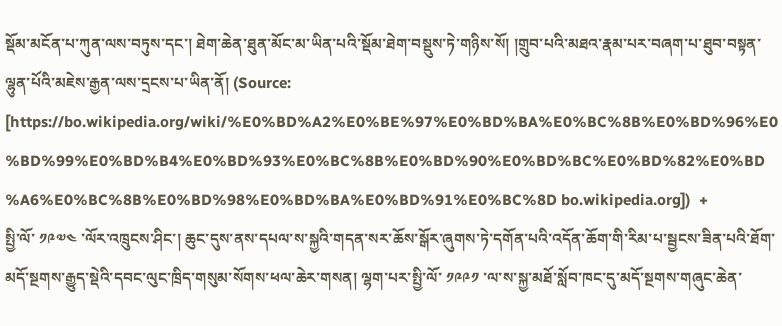སྡོམ་མངོན་པ་ཀུན་ལས་བཏུས་དང་། ཐེག་ཆེན་ཐུན་མོང་མ་ཡིན་པའི་སྡོམ་ཐེག་བསྡུས་ཏེ་གཉིས་སོ། །གྲུབ་པའི་མཐའ་རྣམ་པར་བཞག་པ་ཐུབ་བསྟན་ལྷུན་པོའི་མཇེས་རྒྱན་ལས་དྲངས་པ་ཡིན་ནོ། (Source: [https://bo.wikipedia.org/wiki/%E0%BD%A2%E0%BE%97%E0%BD%BA%E0%BC%8B%E0%BD%96%E0%BD%99%E0%BD%B4%E0%BD%93%E0%BC%8B%E0%BD%90%E0%BD%BC%E0%BD%82%E0%BD%A6%E0%BC%8B%E0%BD%98%E0%BD%BA%E0%BD%91%E0%BC%8D bo.wikipedia.org])  +
སྤྱི་ལོ་ ༡༩༧༤ ་ལོར་འཁྲུངས་ཤིང་། ཆུང་དུས་ནས་དཔལ་ས་སྐྱའི་གདན་སར་ཆོས་སྒོར་ཞུགས་ཏེ་དགོན་པའི་འདོན་ཆོག་གི་རིམ་པ་སྦྱངས་ཟིན་པའི་ཐོག་མདོ་སྔགས་རྒྱུད་སྡེའི་དབང་ལུང་ཁྲིད་གསུམ་སོགས་ཕལ་ཆེར་གསན། ལྷག་པར་སྤྱི་ལོ་ ༡༩༩༡ ་ལ་ས་སྐྱ་མཐོ་སློབ་ཁང་དུ་མདོ་སྔགས་གཞུང་ཆེན་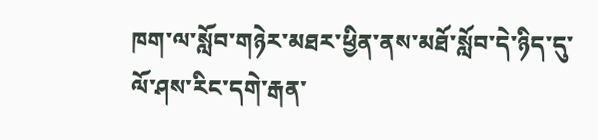ཁག་ལ་སློབ་གཉེར་མཐར་ཕྱིན་ནས་མཐོ་སློབ་དེ་ཉིད་དུ་ལོ་ཤས་རིང་དགེ་རྒན་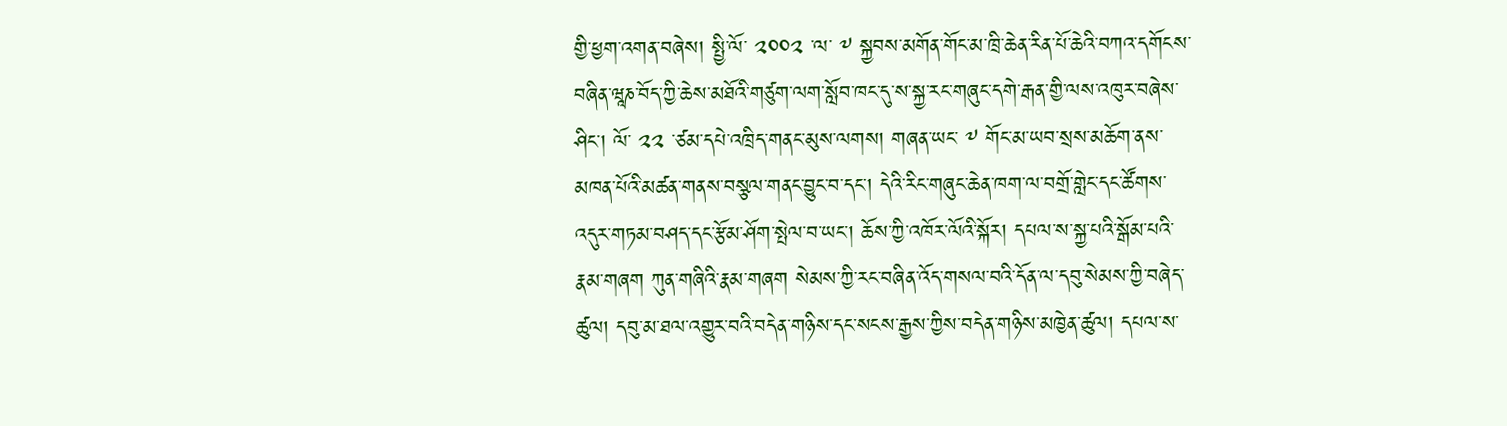གྱི་ཕྱག་འགན་བཞེས། སྤྱི་ལོ་ ༢༠༠༢ ་ལ་ ༸ སྐྱབས་མགོན་གོང་མ་ཁྲི་ཆེན་རིན་པོ་ཆེའི་བཀའ་དགོངས་བཞིན་ཝཱཎ་བོད་ཀྱི་ཆེས་མཐོའི་གཙུག་ལག་སློབ་ཁང་དུ་ས་སྐྱ་རང་གཞུང་དགེ་རྒན་གྱི་ལས་འཁུར་བཞེས་ཤིང་། ལོ་ ༢༢ ་ཙམ་དཔེ་འཁྲིད་གནང་མུས་ལགས། གཞན་ཡང་ ༸ གོང་མ་ཡབ་སྲས་མཆོག་ནས་མཁན་པོའི་མཚན་གནས་བསྩལ་གནང་བྱུང་བ་དང་། དེའི་རིང་གཞུང་ཆེན་ཁག་ལ་བགྲོ་གླེང་དང་ཚོགས་འདུར་གཏམ་བཤད་དང་རྩོམ་ཤོག་སྤེལ་བ་ཡང་། ཆོས་ཀྱི་འཁོར་ལོའི་སྐོར། དཔལ་ས་སྐྱ་པའི་སྒོམ་པའི་རྣམ་གཞག ཀུན་གཞིའི་རྣམ་གཞག སེམས་ཀྱི་རང་བཞིན་འོད་གསལ་བའི་དོན་ལ་དབུ་སེམས་ཀྱི་བཞེད་ཚུལ། དབུ་མ་ཐལ་འགྱུར་བའི་བདེན་གཉིས་དང་སངས་རྒྱས་ཀྱིས་བདེན་གཉིས་མཁྱེན་ཚུལ། དཔལ་ས་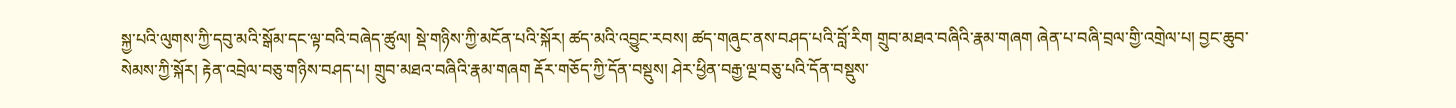སྐྱ་པའི་ལུགས་ཀྱི་དབུ་མའི་སྒོམ་དང་ལྟ་བའི་བཞེད་ཚུལ། སྡེ་གཉིས་ཀྱི་མངོན་པའི་སྐོར། ཚད་མའི་འབྱུང་རབས། ཚད་གཞུང་ནས་བཤད་པའི་བློ་རིག གྲུབ་མཐའ་བཞིའི་རྣམ་གཞག ཞེན་པ་བཞི་བྲལ་གྱི་འགྲེལ་པ། བྱང་ཆུབ་སེམས་ཀྱི་སྐོར། རྟེན་འབྲེལ་བཅུ་གཉིས་བཤད་པ། གྲུབ་མཐའ་བཞིའི་རྣམ་གཞག རྡོར་གཅོད་ཀྱི་དོན་བསྡུས། ཤེར་ཕྱིན་བརྒྱ་ལྔ་བཅུ་པའི་དོན་བསྡུས་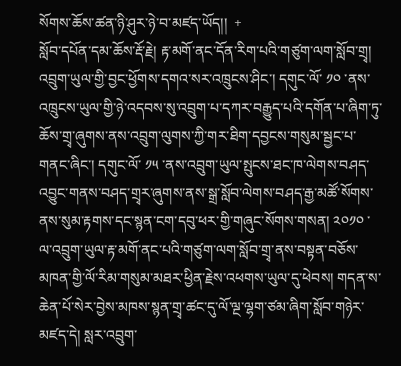སོགས་ཆོས་ཚན་ཉི་ཤུར་ཉེ་བ་མཛད་ཡོད།།  +
སློབ་དཔོན་དམ་ཆོས་རྡོ་རྗེ། རྟ་མགོ་ནང་དོན་རིག་པའི་གཙུག་ལག་སློབ་གྲྭ། འབྲུག་ཡུལ་གྱི་བྱང་ཕྱོགས་དགའ་སར་འཁྲུངས་ཤིང་། དགུང་ལོ་ ༡༠ ་ནས་འཁྲུངས་ཡུལ་གྱི་ཉེ་འདབས་སུ་འབྲུག་པ་དཀར་བརྒྱུད་པའི་དགོན་པ་ཞིག་ཏུ་ཆོས་གྲྭ་ཞུགས་ནས་འབྲུག་ལུགས་ཀྱི་གར་ཐིག་དབྱངས་གསུམ་སྦྱང་པ་གནང་ཞིང་། དགུང་ལོ་ ༡༥ ་ནས་འབྲུག་ཡུལ་སྤུངས་ཐང་ཁ་ལེགས་བཤད་འབྱུང་གནས་བཤད་གྲྭར་ཞུགས་ནས་སྒྲ་སློབ་ལེགས་བཤད་རྒྱ་མཚོ་སོགས་ནས་སུམ་རྟགས་དང་སྙན་ངག་དབུ་ཕར་གྱི་གཞུང་སོགས་གསན། ༢༠༡༠ ་ལ་འབྲུག་ཡུལ་རྟ་མགོ་ནང་པའི་གཙུག་ལག་སློབ་གྲྭ་ནས་བསྟན་བཅོས་མཁན་གྱི་ལོ་རིམ་གསུམ་མཐར་ཕྱིན་རྗེས་འཕགས་ཡུལ་དུ་ཕེབས། གདན་ས་ཆེན་པོ་སེར་བྱེས་མཁས་སྙན་གྲྭ་ཚང་དུ་ལོ་ལྔ་ལྷག་ཙམ་ཞིག་སློབ་གཉེར་མཛད་དེ། སླར་འབྲུག་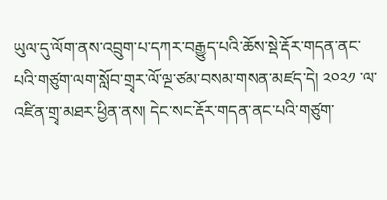ཡུལ་དུ་ལོག་ནས་འབྲུག་པ་དཀར་བརྒྱུད་པའི་ཆོས་སྡེ་རྡོར་གདན་ནང་པའི་གཙུག་ལག་སློབ་གྲྭར་ལོ་ལྔ་ཙམ་བསམ་གསན་མཛད་དེ། ༢༠༢༡ ་ལ་འཛིན་གྲྭ་མཐར་ཕྱིན་ནས། དེང་སང་རྡོར་གདན་ནང་པའི་གཙུག་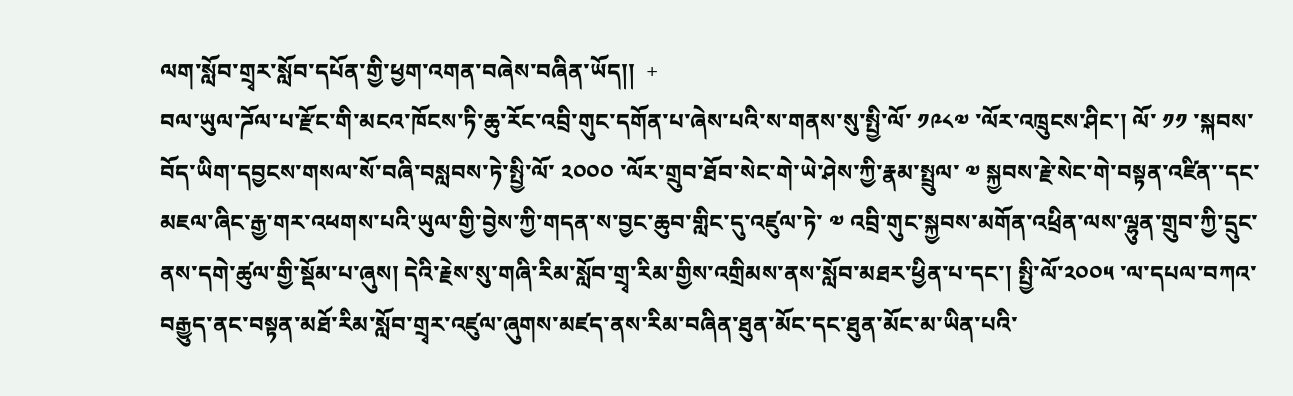ལག་སློབ་གྲྭར་སློབ་དཔོན་གྱི་ཕྱག་འགན་བཞེས་བཞིན་ཡོད།།  +
བལ་ཡུལ་ཌོལ་པ་རྫོང་གི་མངའ་ཁོངས་ཏི་ཆུ་རོང་འབྲི་གུང་དགོན་པ་ཞེས་པའི་ས་གནས་སུ་སྤྱི་ལོ་ ༡༩༨༧ ་ལོར་འཁྲུངས་ཤིང་། ལོ་ ༡༡ ་སྐབས་བོད་ཡིག་དབྱངས་གསལ་སོ་བཞི་བསླབས་ཏེ་སྤྱི་ལོ་ ༢༠༠༠ ་ལོར་གྲུབ་ཐོབ་སེང་གེ་ཡེ་ཤེས་ཀྱི་རྣམ་སྤྲུལ་ ༧ སྐྱབས་རྗེ་སེང་གེ་བསྟན་འཛིན་་དང་མཇལ་ཞིང་རྒྱ་གར་འཕགས་པའི་ཡུལ་གྱི་བྱེས་ཀྱི་གདན་ས་བྱང་ཆུབ་གླིང་དུ་འཛུལ་ཏེ་ ༧ འབྲི་གུང་སྐྱབས་མགོན་འཕྲིན་ལས་ལྷུན་གྲུབ་ཀྱི་དྲུང་ནས་དགེ་ཚུལ་གྱི་སྡོམ་པ་ཞུས། དེའི་རྗེས་སུ་གཞི་རིམ་སློབ་གྲྭ་རིམ་གྱིས་འགྲིམས་ནས་སློབ་མཐར་ཕྱིན་པ་དང་། སྤྱི་ལོ་༢༠༠༥ ་ལ་དཔལ་བཀའ་བརྒྱུད་ནང་བསྟན་མཐོ་རིམ་སློབ་གྲྭར་འཛུལ་ཞུགས་མཛད་ནས་རིམ་བཞིན་ཐུན་མོང་དང་ཐུན་མོང་མ་ཡིན་པའི་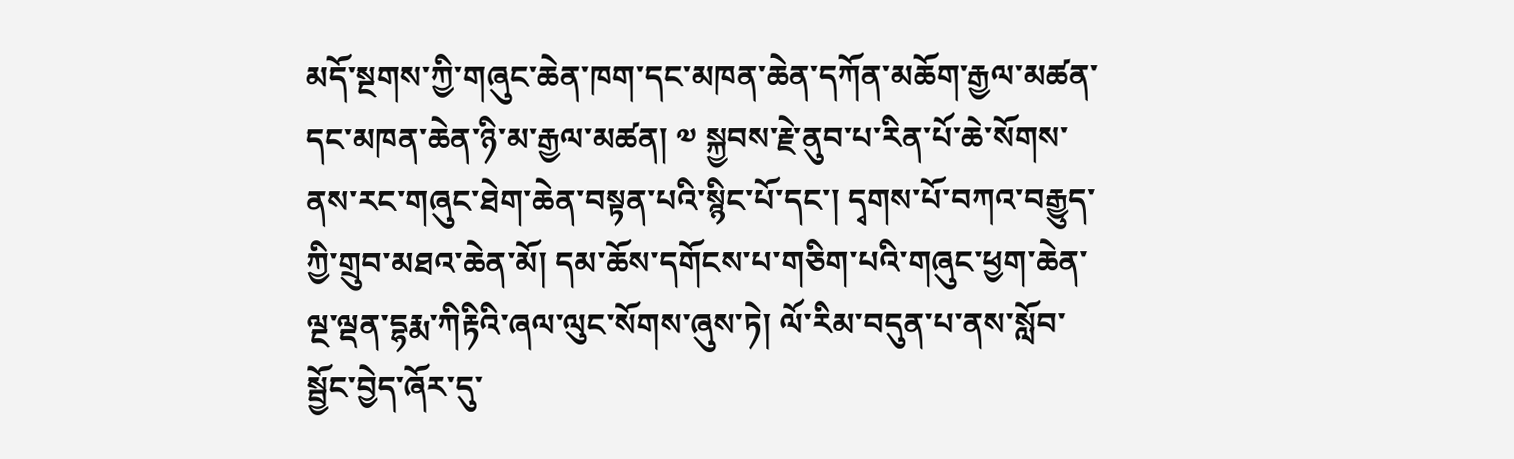མདོ་སྔགས་ཀྱི་གཞུང་ཆེན་ཁག་དང་མཁན་ཆེན་དཀོན་མཆོག་རྒྱལ་མཚན་དང་མཁན་ཆེན་ཉི་མ་རྒྱལ་མཚན། ༧ སྐྱབས་རྗེ་ནུབ་པ་རིན་པོ་ཆེ་སོགས་ནས་རང་གཞུང་ཐེག་ཆེན་བསྟན་པའི་སྙིང་པོ་དང་། དྭགས་པོ་བཀའ་བརྒྱུད་ཀྱི་གྲུབ་མཐའ་ཆེན་མོ། དམ་ཆོས་དགོངས་པ་གཅིག་པའི་གཞུང་ཕྱག་ཆེན་ལྔ་ལྡན་དྷརྨ་ཀིརྟིའི་ཞལ་ལུང་སོགས་ཞུས་ཏེ། ལོ་རིམ་བདུན་པ་ནས་སློབ་སྦྱོང་བྱེད་ཞོར་དུ་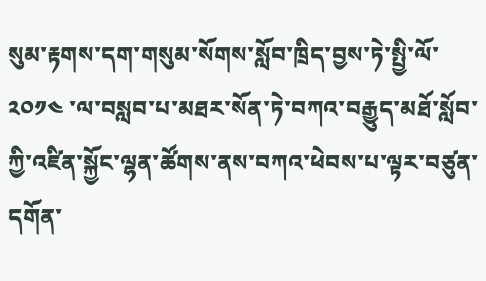སུམ་རྟགས་དག་གསུམ་སོགས་སློབ་ཁྲིད་བྱས་ཏེ་སྤྱི་ལོ་ ༢༠༡༤ ་ལ་བསླབ་པ་མཐར་སོན་ཏེ་བཀའ་བརྒྱུད་མཐོ་སློབ་ཀྱི་འཛིན་སྐྱོང་ལྷན་ཚོགས་ནས་བཀའ་ཕེབས་པ་ལྟར་བཙུན་དགོན་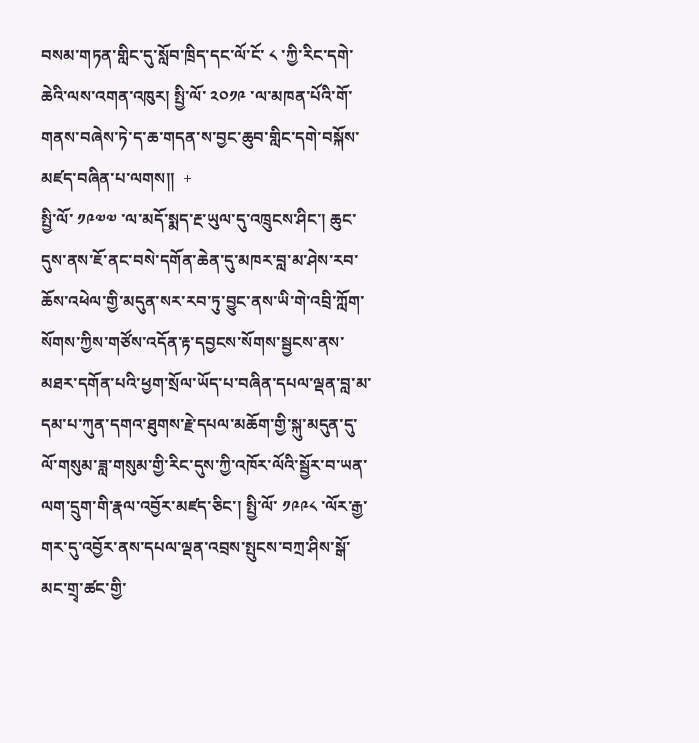བསམ་གཏན་གླིང་དུ་སློབ་ཁྲིད་དང་ལོ་ངོ་ ༨ ་ཀྱི་རིང་དགེ་ཆེའི་ལས་འགན་འཁུར། སྤྱི་ལོ་ ༢༠༡༩ ་ལ་མཁན་པོའི་གོ་གནས་བཞེས་ཏེ་ད་ཆ་གདན་ས་བྱང་ཆུབ་གླིང་དགེ་བསྐོས་མཛད་བཞིན་པ་ལགས།།  +
སྤྱི་ལོ་ ༡༩༧༧ ་ལ་མདོ་སྨད་རྔ་ཡུལ་དུ་འཁྲུངས་ཤིང་། ཆུང་དུས་ནས་ཇོ་ནང་བསེ་དགོན་ཆེན་དུ་མཁར་བླ་མ་ཤེས་རབ་ཆོས་འཕེལ་གྱི་མདུན་སར་རབ་ཏུ་བྱུང་ནས་ཡི་གེ་འབྲི་ཀློག་སོགས་ཀྱིས་གཙོས་འདོན་རྟ་དབྱངས་སོགས་སྦྱངས་ནས་མཐར་དགོན་པའི་ཕྱག་སྲོལ་ཡོད་པ་བཞིན་དཔལ་ལྡན་བླ་མ་དམ་པ་ཀུན་དགའ་ཐུགས་རྗེ་དཔལ་མཆོག་གྱི་སྐུ་མདུན་དུ་ལོ་གསུམ་ཟླ་གསུམ་གྱི་རིང་དུས་ཀྱི་འཁོར་ལོའི་སྦྱོར་བ་ཡན་ལག་དྲུག་གི་རྣལ་འབྱོར་མཛད་ཅིང་། སྤྱི་ལོ་ ༡༩༩༨ ་ལོར་རྒྱ་གར་དུ་འབྱོར་ནས་དཔལ་ལྡན་འབྲས་སྤུངས་བཀྲ་ཤིས་སྒོ་མང་གྲྭ་ཚང་གྱི་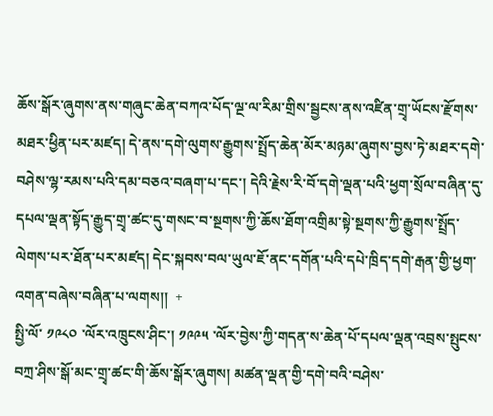ཆོས་སྒོར་ཞུགས་ནས་གཞུང་ཆེན་བཀའ་པོད་ལྔ་ལ་རིམ་གྲིས་སྦྱངས་ནས་འཛིན་གྲྭ་ཡོངས་རྫོགས་མཐར་ཕྱིན་པར་མཛད། དེ་ནས་དགེ་ལུགས་རྒྱུགས་སྤྲོད་ཆེན་མོར་མཉམ་ཞུགས་བྱས་ཏེ་མཐར་དགེ་བཤེས་ལྷ་རམས་པའི་དམ་བཅའ་བཞག་པ་དང་། དེའི་རྗེས་རི་བོ་དགེ་ལྡན་པའི་ཕྱག་སྲོལ་བཞིན་དུ་དཔལ་ལྡན་སྟོད་རྒྱུད་གྲྭ་ཚང་དུ་གསང་བ་སྔགས་ཀྱི་ཆོས་ཐོག་འགྲིམ་སྟེ་སྔགས་ཀྱི་རྒྱུགས་སྤྲོད་ལེགས་པར་ཐོན་པར་མཛད། དེང་སྐབས་བལ་ཡུལ་ཇོ་ནང་དགོན་པའི་དཔེ་ཁྲིད་དགེ་རྒན་གྱི་ཕྱག་འགན་བཞེས་བཞིན་པ་ལགས།།  +
སྤྱི་ལོ་ ༡༩༨༠ ་ལོར་འཁྲུངས་ཤིང་། ༡༩༩༥ ་ལོར་བྱེས་ཀྱི་གདན་ས་ཆེན་པོ་དཔལ་ལྡན་འབྲས་སྤུངས་བཀྲ་ཤིས་སྒོ་མང་གྲྭ་ཚང་གི་ཆོས་སྒོར་ཞུགས། མཚན་ལྡན་གྱི་དགེ་བའི་བཤེས་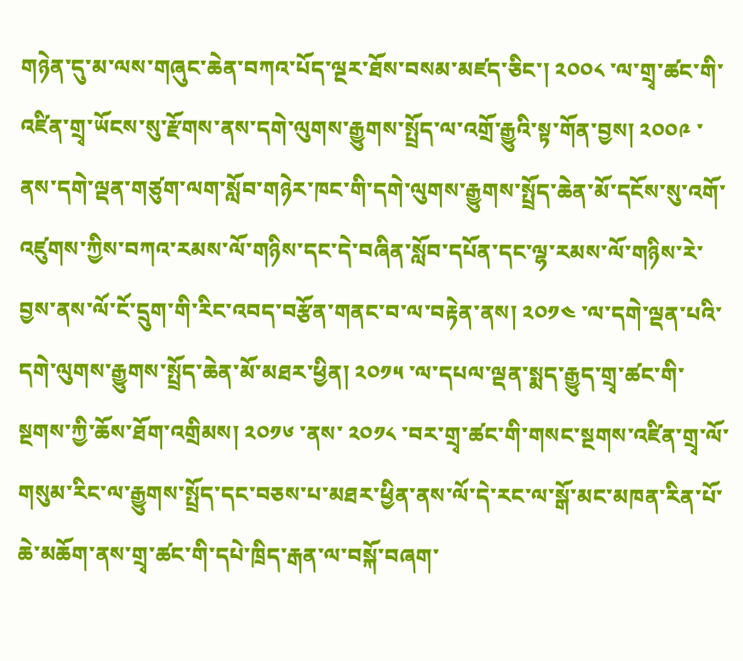གཉེན་དུ་མ་ལས་གཞུང་ཆེན་བཀའ་པོད་ལྔར་ཐོས་བསམ་མཛད་ཅིང་། ༢༠༠༨ ་ལ་གྲྭ་ཚང་གི་འཛིན་གྲྭ་ཡོངས་སུ་རྫོགས་ནས་དགེ་ལུགས་རྒྱུགས་སྤྲོད་ལ་འགྲོ་རྒྱུའི་སྟ་གོན་བྱས། ༢༠༠༩ ་ནས་དགེ་ལྡན་གཙུག་ལག་སློབ་གཉེར་ཁང་གི་དགེ་ལུགས་རྒྱུགས་སྤྲོད་ཆེན་མོ་དངོས་སུ་འགོ་འཛུགས་ཀྱིས་བཀའ་རམས་ལོ་གཉིས་དང་དེ་བཞིན་སློབ་དཔོན་དང་ལྷ་རམས་ལོ་གཉིས་རེ་བྱས་ནས་ལོ་ངོ་དྲུག་གི་རིང་འབད་བརྩོན་གནང་བ་ལ་བརྟེན་ནས། ༢༠༡༤ ་ལ་དགེ་ལྡན་པའི་དགེ་ལུགས་རྒྱུགས་སྤྲོད་ཆེན་མོ་མཐར་ཕྱིན། ༢༠༡༥ ་ལ་དཔལ་ལྡན་སྨད་རྒྱུད་གྲྭ་ཚང་གི་སྔགས་ཀྱི་ཆོས་ཐོག་འགྲིམས། ༢༠༡༦ ་ནས་ ༢༠༡༨ ་བར་གྲྭ་ཚང་གི་གསང་སྔགས་འཛིན་གྲྭ་ལོ་གསུམ་རིང་ལ་རྒྱུགས་སྤྲོད་དང་བཅས་པ་མཐར་ཕྱིན་ནས་ལོ་དེ་རང་ལ་སྒོ་མང་མཁན་རིན་པོ་ཆེ་མཆོག་ནས་གྲྭ་ཚང་གི་དཔེ་ཁྲིད་རྒན་ལ་བསྐོ་བཞག་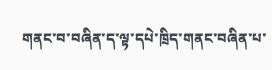གནང་བ་བཞིན་ད་ལྟ་དཔེ་ཁྲིད་གནང་བཞིན་པ་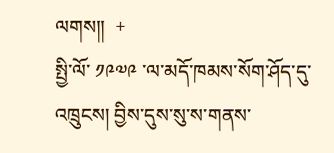ལགས།།  +
སྤྱི་ལོ་ ༡༩༧༩ ་ལ་མདོ་ཁམས་སོག་ཤོད་དུ་འཁྲུངས། བྱིས་དུས་སུ་ས་གནས་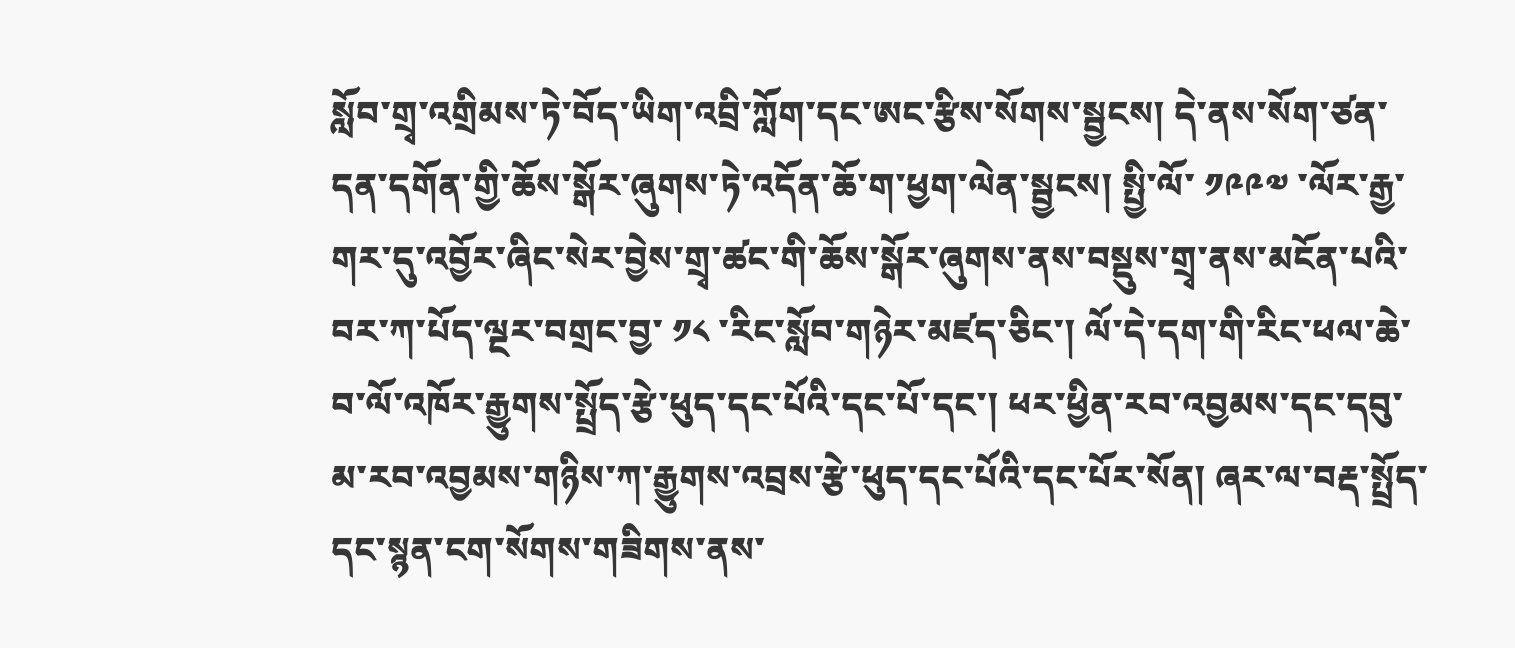སློབ་གྲྭ་འགྲིམས་ཏེ་བོད་ཡིག་འབྲི་ཀློག་དང་ཨང་རྩིས་སོགས་སྦྱངས། དེ་ནས་སོག་ཙན་དན་དགོན་གྱི་ཆོས་སྒོར་ཞུགས་ཏེ་འདོན་ཆོ་ག་ཕྱག་ལེན་སྦྱངས། སྤྱི་ལོ་ ༡༩༩༧ ་ལོར་རྒྱ་གར་དུ་འབྱོར་ཞིང་སེར་བྱེས་གྲྭ་ཚང་གི་ཆོས་སྒོར་ཞུགས་ནས་བསྡུས་གྲྭ་ནས་མངོན་པའི་བར་ཀ་པོད་ལྔར་བགྲང་བྱ་ ༡༨ ་རིང་སློབ་གཉེར་མཛད་ཅིང་། ལོ་དེ་དག་གི་རིང་ཕལ་ཆེ་བ་ལོ་འཁོར་རྒྱུགས་སྤྲོད་རྩེ་ཕུད་དང་པོའི་དང་པོ་དང་། ཕར་ཕྱིན་རབ་འབྱམས་དང་དབུ་མ་རབ་འབྱམས་གཉིས་ཀ་རྒྱུགས་འབྲས་རྩེ་ཕུད་དང་པོའི་དང་པོར་སོན། ཞར་ལ་བརྡ་སྤྲོད་དང་སྙན་ངག་སོགས་གཟིགས་ནས་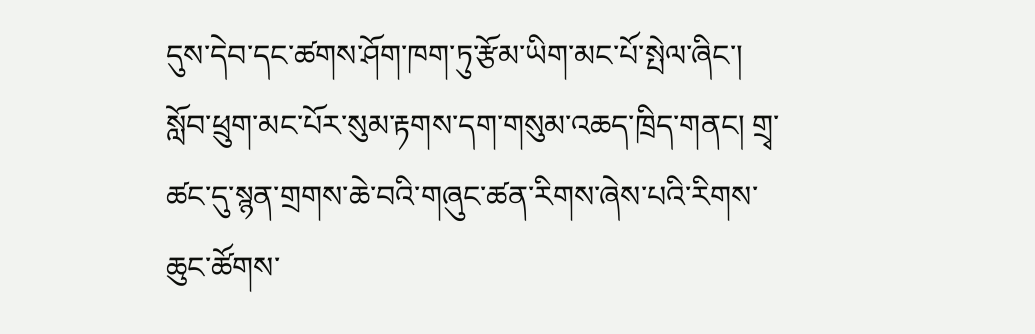དུས་དེབ་དང་ཚགས་ཤོག་ཁག་ཏུ་རྩོམ་ཡིག་མང་པོ་སྤེལ་ཞིང་། སློབ་ཕྲུག་མང་པོར་སུམ་རྟགས་དག་གསུམ་འཆད་ཁྲིད་གནང། གྲྭ་ཚང་དུ་སྙན་གྲགས་ཆེ་བའི་གཞུང་ཚན་རིགས་ཞེས་པའི་རིགས་ཆུང་ཚོགས་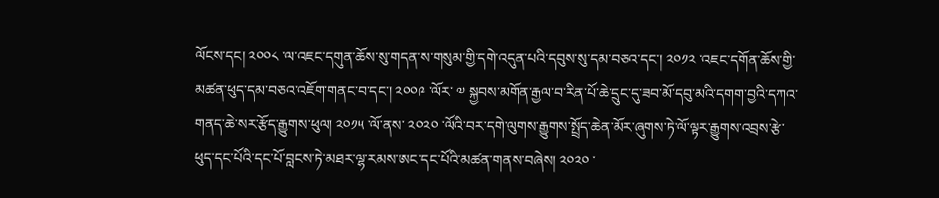ལོངས་དང། ༢༠༠༨ ་ལ་འཇང་དགུན་ཆོས་སུ་གདན་ས་གསུམ་གྱི་དགེ་འདུན་པའི་དབུས་སུ་དམ་བཅའ་དང་། ༢༠༡༢ ་འཇང་དགོན་ཆོས་གྱི་མཚན་ཕུད་དམ་བཅའ་འཇོག་གནང་བ་དང་། ༢༠༠༩ ་ལོར་ ༧ སྐྱབས་མགོན་རྒྱལ་བ་རིན་པོ་ཆེ་དྲུང་དུ་ཟབ་མོ་དབུ་མའི་དགག་བྱའི་དཀའ་གནད་ཆེ་སར་རྩོད་རྒྱུགས་ཕུལ། ༢༠༡༥ ་ལོ་ནས་ ༢༠༢༠ ་ལོའི་བར་དགེ་ལུགས་རྒྱུགས་སྤྲོད་ཆེན་མོར་ཞུགས་ཏེ་ལོ་ལྟར་རྒྱུགས་འབྲས་རྩེ་ཕུད་དང་པོའི་དང་པོ་བླངས་ཏེ་མཐར་ལྷ་རམས་ཨང་དང་པོའི་མཚན་གནས་བཞེས། ༢༠༢༠ ་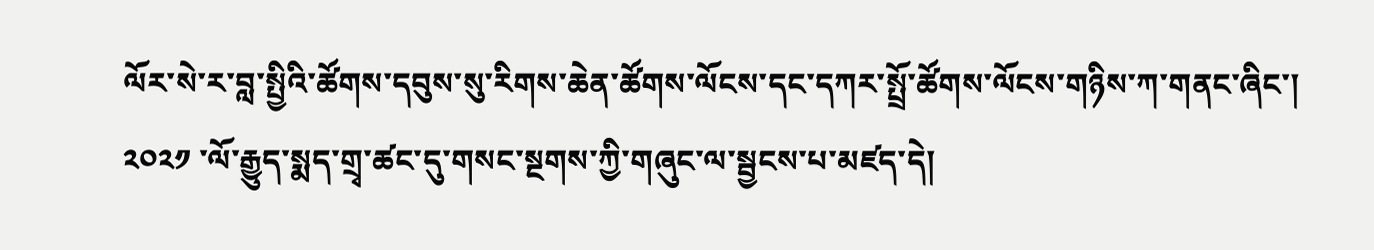ལོར་སེ་ར་བླ་སྤྱིའི་ཚོགས་དབུས་སུ་རིགས་ཆེན་ཚོགས་ལོངས་དང་དཀར་སྤྲོ་ཚོགས་ལོངས་གཉིས་ཀ་གནང་ཞིང་། ༢༠༢༡ ་ལོ་རྒྱུད་སྨད་གྲྭ་ཚང་དུ་གསང་སྔགས་ཀྱི་གཞུང་ལ་སྦྱངས་པ་མཛད་དེ།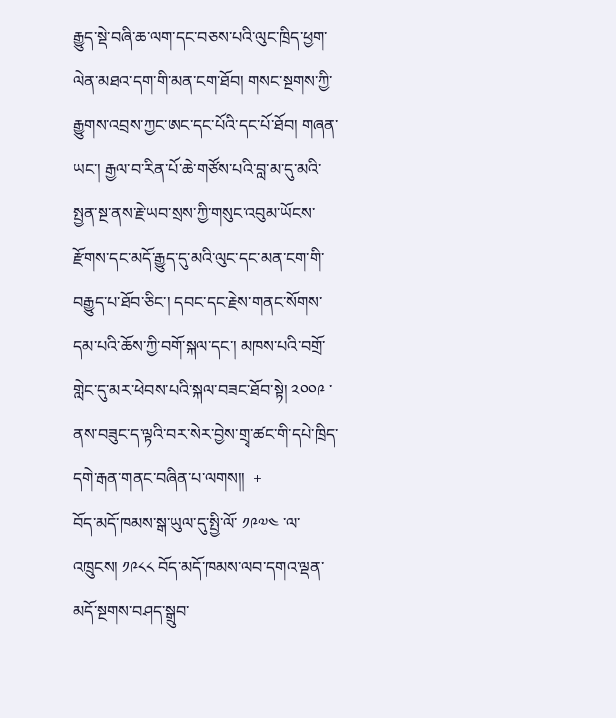རྒྱུད་སྡེ་བཞི་ཆ་ལག་དང་བཅས་པའི་ལུང་ཁྲིད་ཕྱག་ལེན་མཐའ་དག་གི་མན་ངག་ཐོབ། གསང་སྔགས་ཀྱི་རྒྱུགས་འབྲས་ཀྱང་ཨང་དང་པོའི་དང་པོ་ཐོབ། གཞན་ཡང་། རྒྱལ་བ་རིན་པོ་ཆེ་གཙོས་པའི་བླ་མ་དུ་མའི་སྤྱན་སྔ་ནས་རྗེ་ཡབ་སྲས་ཀྱི་གསུང་འབུམ་ཡོངས་རྫོགས་དང་མདོ་རྒྱུད་དུ་མའི་ལུང་དང་མན་ངག་གི་བརྒྱུད་པ་ཐོབ་ཅིང་། དབང་དང་རྗེས་གནང་སོགས་དམ་པའི་ཆོས་ཀྱི་བགོ་སྐལ་དང་། མཁས་པའི་བགྲོ་གླེང་དུ་མར་ཕེབས་པའི་སྐལ་བཟང་ཐོབ་སྟེ། ༢༠༠༩ ་ནས་བཟུང་ད་ལྟའི་བར་སེར་བྱེས་གྲྭ་ཚང་གི་དཔེ་ཁྲིད་དགེ་རྒན་གནང་བཞིན་པ་ལགས།།  +
བོད་མདོ་ཁམས་སྒ་ཡུལ་དུ་སྤྱི་ལོ་ ༡༩༧༤ ་ལ་འཁྲུངས། ༡༩༨༨ བོད་མདོ་ཁམས་ལབ་དགའ་ལྡན་མདོ་སྔགས་བཤད་སྒྲུབ་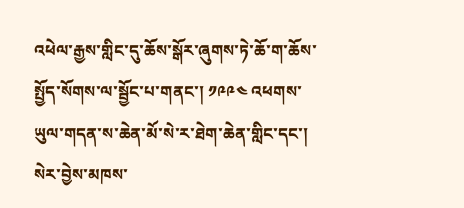འཕེལ་རྒྱས་གླིང་དུ་ཆོས་སྒོར་ཞུགས་ཏེ་ཆོ་ག་ཆོས་སྤྱོད་སོགས་ལ་སྦྱོང་པ་གནང་། ༡༩༩༤ འཕགས་ཡུལ་གདན་ས་ཆེན་མོ་སེ་ར་ཐེག་ཆེན་གླིང་དང་། སེར་བྱེས་མཁས་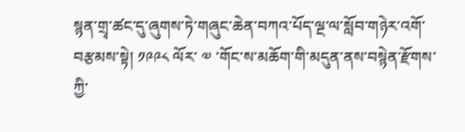སྙན་གྲྭ་ཚང་དུ་ཞུགས་ཏེ་གཞུང་ཆེན་བཀའ་པོད་ལྔ་ལ་སློབ་གཉེར་འགོ་བརྩམས་སྟེ། ༡༩༩༨ ལོར་ ༧ ་གོང་ས་མཆོག་གི་མདུན་ནས་བསྙེན་རྫོགས་ཀྱི་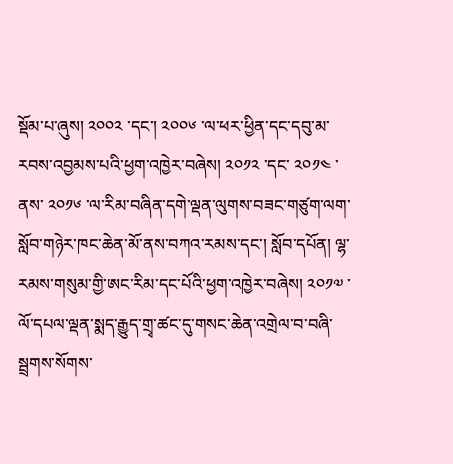སྡོམ་པ་ཞུས། ༢༠༠༢ ་དང་། ༢༠༠༦ ་ལ་ཕར་ཕྱིན་དང་དབུ་མ་རབས་འབྱམས་པའི་ཕྱག་འཁྱེར་བཞེས། ༢༠༡༢ ་དང་ ༢༠༡༤ ་ནས་ ༢༠༡༦ ་ལ་རིམ་བཞིན་དགེ་ལྡན་ལུགས་བཟང་གཙུག་ལག་སློབ་གཉེར་ཁང་ཆེན་མོ་ནས་བཀའ་རམས་དང་། སློབ་དཔོན། ལྷ་རམས་གསུམ་གྱི་ཨང་རིམ་དང་པོའི་ཕྱག་འཁྱེར་བཞེས། ༢༠༡༧ ་ལོ་དཔལ་ལྡན་སྨད་རྒྱུད་གྲྭ་ཚང་དུ་གསང་ཆེན་འགྲེལ་བ་བཞི་སྦྲགས་སོགས་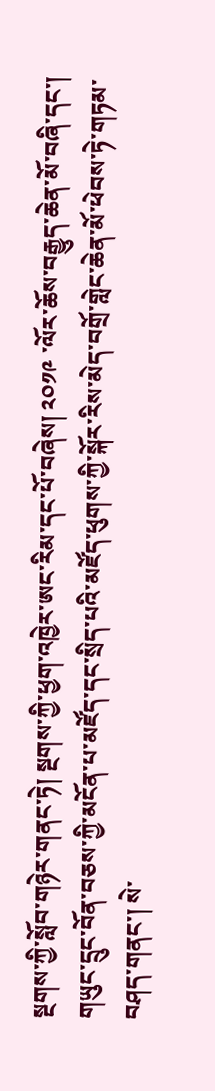སྔགས་ཀྱི་སློབ་གཉེར་གནང་ཏེ། སྔགས་ཀྱི་ཕྱག་འཁྱེར་ཨང་རིམ་དང་པོ་བཞེས། ༢༠༡༩ ་ལོར་ཆོས་བརྒྱུད་ཆེན་མོ་བཞི་དང་། གཡུང་དྲུང་བོན་བཅས་ཀྱི་མངོན་པ་མཛོད་དང་སྲིད་པའི་མཛོད་ཕུགས་ཀྱི་སྐོར་རིས་མེད་བགྲོ་གླེང་ཆེན་མོ་ཕེབས་ཏེ་གཏམ་བཤད་གནང་། སེ་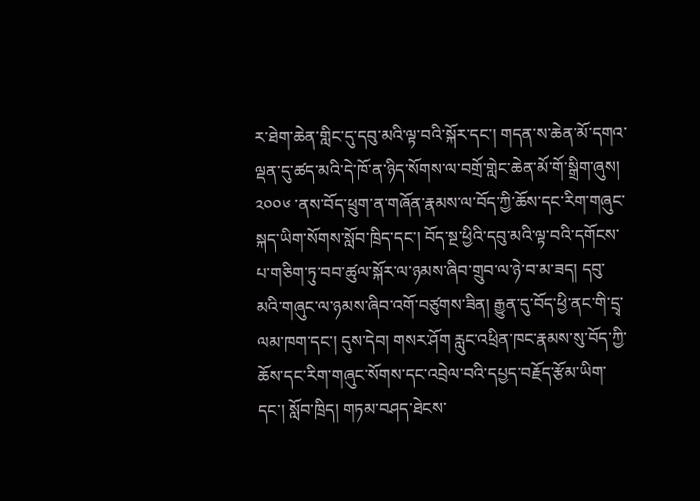ར་ཐེག་ཆེན་གླིང་དུ་དབུ་མའི་ལྟ་བའི་སྐོར་དང་། གདན་ས་ཆེན་མོ་དགའ་ལྡན་དུ་ཚད་མའི་དེ་ཁོ་ན་ཉིད་སོགས་ལ་བགྲོ་གླེང་ཆེན་མོ་གོ་སྒྲིག་ཞུས། ༢༠༠༦ ་ནས་བོད་ཕྲུག་ན་གཞོན་རྣམས་ལ་བོད་ཀྱི་ཆོས་དང་རིག་གཞུང་སྐད་ཡིག་སོགས་སློབ་ཁྲིད་དང་། བོད་སྔ་ཕྱིའི་དབུ་མའི་ལྟ་བའི་དགོངས་པ་གཅིག་ཏུ་བབ་ཚུལ་སྐོར་ལ་ཉམས་ཞིབ་གྲུབ་ལ་ཉེ་བ་མ་ཟད། དབུ་མའི་གཞུང་ལ་ཉམས་ཞིབ་འགོ་བཙུགས་ཟིན། རྒྱུན་དུ་བོད་ཕྱི་ནང་གི་དྲྭ་ལམ་ཁག་དང་། དུས་དེབ། གསར་ཤོག རླུང་འཕྲིན་ཁང་རྣམས་སུ་བོད་ཀྱི་ཆོས་དང་རིག་གཞུང་སོགས་དང་འབྲེལ་བའི་དཔྱད་བརྗོད་རྩོམ་ཡིག་དང་། སློབ་ཁྲིད། གཏམ་བཤད་ཐེངས་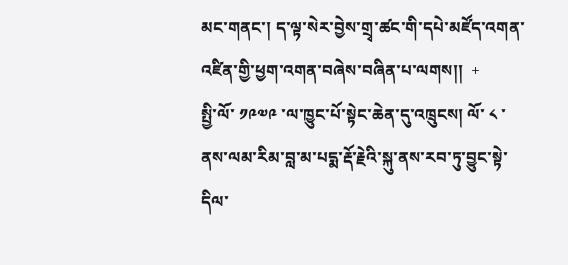མང་གནང་། ད་ལྟ་སེར་བྱེས་གྲྭ་ཚང་གི་དཔེ་མཛོད་འགན་འཛིན་གྱི་ཕྱག་འགན་བཞེས་བཞིན་པ་ལགས།།  +
སྤྱི་ལོ་ ༡༩༧༩ ་ལ་ཁྱུང་པོ་སྟེང་ཆེན་དུ་འཁྲུངས། ལོ་ ༨ ་ནས་ལམ་རིམ་བླ་མ་པདྨ་རྡོ་རྗེའི་སྐུ་ནས་རབ་ཏུ་བྱུང་སྟེ་དིལ་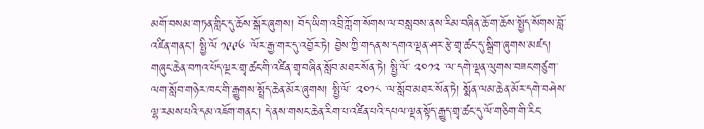མགོ་བསམ་གཏན་གླིང་དུ་ཆོས་སྒོར་ཞུགས། བོད་ཡིག་འབྲི་ཀློག་སོགས་ལ་བསླབས་ནས་རིམ་བཞིན་ཆོ་ག་ཆོས་སྤྱོད་སོགས་བློ་འཛིན་གནང། སྤྱི་ལོ ༡༩༩༦ ་ལོར་རྒྱ་གར་དུ་འབྱོར་ཏེ། བྱེས་ཀྱི་གདན་ས་དགའ་ལྡན་ཤར་རྩེ་གྲྭ་ཚང་དུ་སྒྲིག་ཞུགས་མཛད། གཞུང་ཆེན་བཀའ་པོད་ལྔར་གྲྭ་ཚང་གི་འཛིན་གྲྭ་བཞིན་སློབ་མཐར་སོན་ཏེ། སྤྱི་ལོ་ ༢༠༡༢ ་ལ་དགེ་ལྡན་ལུགས་བཟང་གཙུག་ལག་སློབ་གཉེར་ཁང་གི་རྒྱུགས་སྤྲོད་ཆེན་མོར་ཞུགས། སྤྱི་ལོ་ ༢༠༡༨ ་ལ་སློབ་མཐར་སོན་ཏེ། སྨོན་ལམ་ཆེན་མོར་དགེ་བཤེས་ལྷ་རམས་པའི་དམ་འཇོག་གནང་། དེ་ནས་གསང་ཆེན་རིག་པ་འཛིན་པའི་དཔལ་ལྡན་སྟོད་རྒྱུད་གྲྭ་ཚང་དུ་ལོ་གཅིག་གི་རིང་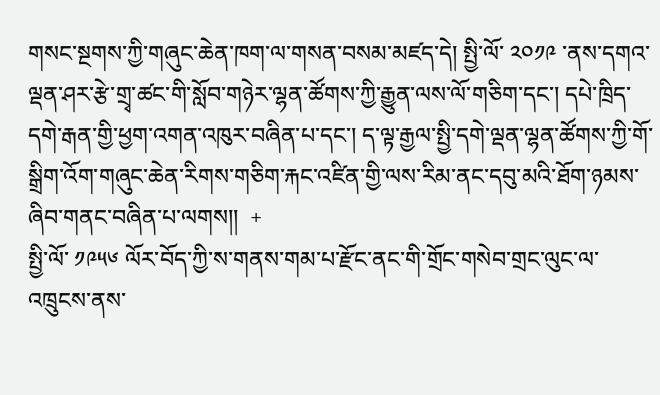གསང་སྔགས་ཀྱི་གཞུང་ཆེན་ཁག་ལ་གསན་བསམ་མཛད་དེ། སྤྱི་ལོ་ ༢༠༡༩ ་ནས་དགའ་ལྡན་ཤར་རྩེ་གྲྭ་ཚང་གི་སློབ་གཉེར་ལྷན་ཚོགས་ཀྱི་རྒྱུན་ལས་ལོ་གཅིག་དང་། དཔེ་ཁྲིད་དགེ་རྒན་གྱི་ཕྱག་འགན་འཁུར་བཞིན་པ་དང་། ད་ལྟ་རྒྱལ་སྤྱི་དགེ་ལྡན་ལྷན་ཚོགས་ཀྱི་གོ་སྒྲིག་འོག་གཞུང་ཆེན་རིགས་གཅིག་རྐང་འཛིན་གྱི་ལས་རིམ་ནང་དབུ་མའི་ཐོག་ཉམས་ཞིབ་གནང་བཞིན་པ་ལགས།།  +
སྤྱི་ལོ་ ༡༩༥༦ ལོར་བོད་ཀྱི་ས་གནས་གམ་པ་རྫོང་ནང་གི་གྲོང་གསེབ་གྲང་ལུང་ལ་འཁྲུངས་ནས་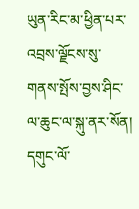ཡུན་རིང་མ་ཕྱིན་པར་འབྲས་ལྗོངས་སུ་གནས་སྤོས་བྱས་ཤིང་ལ་ཆུང་ལ་སྐུ་ནར་སོན། དགུང་ལོ་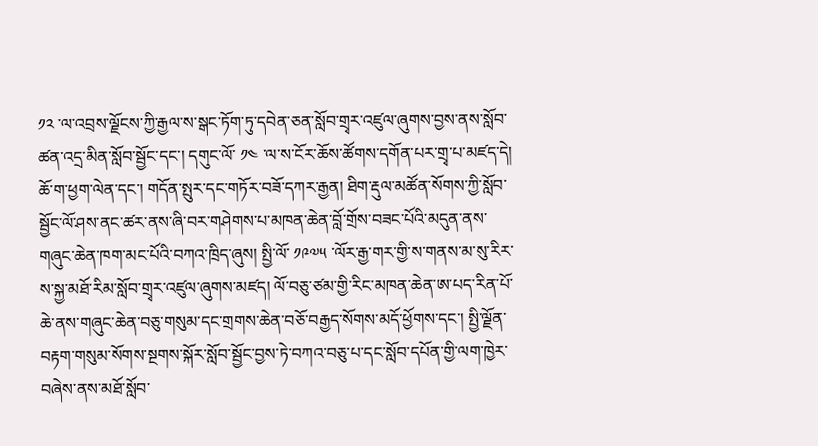༡༢ ་ལ་འབྲས་ལྗོངས་ཀྱི་རྒྱལ་ས་སྒང་ཏོག་ཏུ་དབེན་ཅན་སློབ་གྲྭར་འཛུལ་ཞུགས་བྱས་ནས་སློབ་ཚན་འདྲ་མིན་སློབ་སྦྱོང་དང་། དགུང་ལོ་ ༡༤ ་ལ་ས་ངོར་ཆོས་ཚོགས་དགོན་པར་གྲྭ་པ་མཛད་དེ། ཆོ་ག་ཕྱག་ལེན་དང་། གདོན་སྤུར་དང་གཏོར་བཟོ་དཀར་རྒྱན། ཐིག་རྡུལ་མཚོན་སོགས་ཀྱི་སློབ་སྦྱོང་ལོ་ཤས་ནང་ཚར་ནས་ཞི་བར་གཤེགས་པ་མཁན་ཆེན་བློ་གྲོས་བཟང་པོའི་མདུན་ནས་གཞུང་ཆེན་ཁག་མང་པོའི་བཀའ་ཁྲིད་ཞུས། སྤྱི་ལོ་ ༡༩༧༥ ་ལོར་རྒྱ་གར་གྱི་ས་གནས་མ་སུ་རིར་ས་སྐྱ་མཐོ་རིམ་སློབ་གྲྭར་འཛུལ་ཞུགས་མཛད། ལོ་བཅུ་ཙམ་གྱི་རིང་མཁན་ཆེན་ཨ་པད་རིན་པོ་ཆེ་ནས་གཞུང་ཆེན་བཅུ་གསུམ་དང་གྲགས་ཆེན་བཅོ་བརྒྱད་སོགས་མདོ་ཕྱོགས་དང་། སྤྱི་ལྗོན་བརྟག་གསུམ་སོགས་སྔགས་སྐོར་སློབ་སྦྱོང་བྱས་ཏེ་བཀའ་བཅུ་པ་དང་སློབ་དཔོན་གྱི་ལག་ཁྱེར་བཞེས་ནས་མཐོ་སློབ་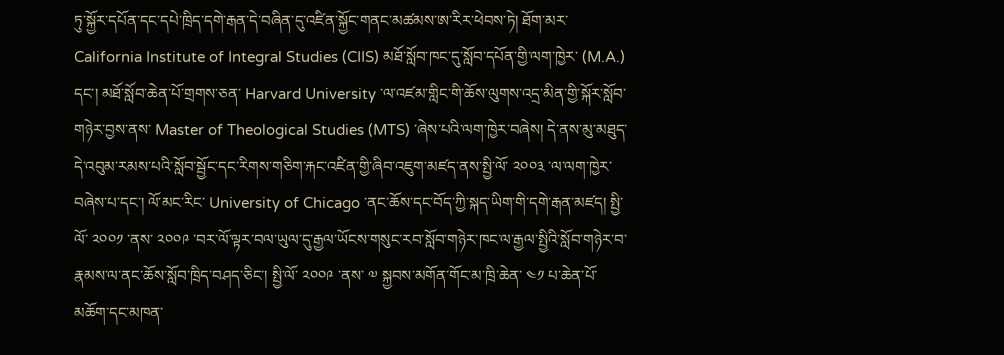ཏུ་སྐྱོར་དཔོན་དང་དཔེ་ཁྲིད་དགེ་རྒན་དེ་བཞིན་དུ་འཛིན་སྐྱོང་གནང་མཚམས་ཨ་རིར་ཕེབས་ཏེ། ཐོག་མར་ California Institute of Integral Studies (CIIS) མཐོ་སློབ་ཁང་དུ་སློབ་དཔོན་གྱི་ལག་ཁྱེར་ (M.A.) དང་། མཐོ་སློབ་ཆེན་པོ་གྲགས་ཅན་ Harvard University ་ལ་འཛམ་གླིང་གི་ཆོས་ལུགས་འདྲ་མིན་གྱི་སྐོར་སློབ་གཉེར་བྱས་ནས་ Master of Theological Studies (MTS) ་ཞེས་པའི་ལག་ཁྱེར་བཞེས། དེ་ནས་མུ་མཐུད་དེ་འབུམ་རམས་པའི་སློབ་སྦྱོང་དང་རིགས་གཅིག་རྐང་འཛིན་གྱི་ཞིབ་འཇུག་མཛད་ནས་སྤྱི་ལོ་ ༢༠༠༣ ་ལ་ལག་ཁྱེར་བཞེས་པ་དང་། ལོ་མང་རིང་ University of Chicago ་ནང་ཆོས་དང་བོད་ཀྱི་སྐད་ཡིག་གི་དགེ་རྒན་མཛད། སྤྱི་ལོ་ ༢༠༠༡ ་ནས་ ༢༠༠༩ ་བར་ལོ་ལྟར་བལ་ཡུལ་དུ་རྒྱལ་ཡོངས་གསུང་རབ་སློབ་གཉེར་ཁང་ལ་རྒྱལ་སྤྱིའི་སློབ་གཉེར་བ་རྣམས་ལ་ནང་ཆོས་སློབ་ཁྲིད་བཤད་ཅིང་། སྤྱི་ལོ་ ༢༠༠༩ ་ནས་ ༧ སྐྱབས་མགོན་གོང་མ་ཁྲི་ཆེན་ ༤༡ པ་ཆེན་པོ་མཆོག་དང་མཁན་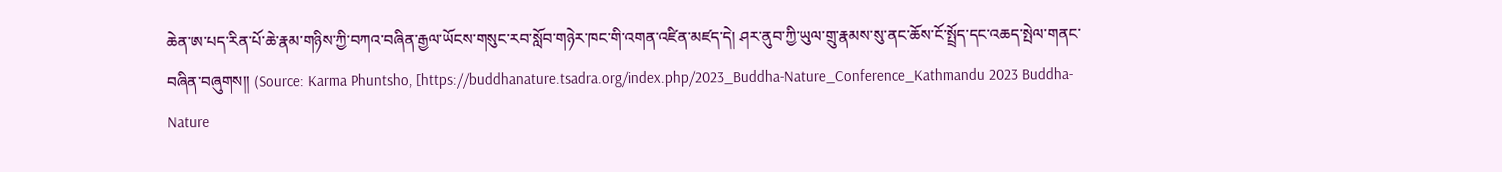ཆེན་ཨ་པད་རིན་པོ་ཆེ་རྣམ་གཉིས་ཀྱི་བཀའ་བཞིན་རྒྱལ་ཡོངས་གསུང་རབ་སློབ་གཉེར་ཁང་གི་འགན་འཛིན་མཛད་དེ། ཤར་ནུབ་ཀྱི་ཡུལ་གྲུ་རྣམས་སུ་ནང་ཆོས་ངོ་སྤྲོད་དང་འཆད་སྤེལ་གནང་བཞིན་བཞུགས།། (Source: Karma Phuntsho, [https://buddhanature.tsadra.org/index.php/2023_Buddha-Nature_Conference_Kathmandu 2023 Buddha-Nature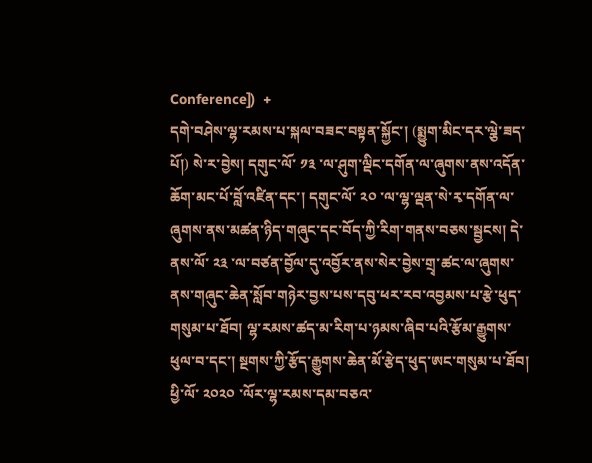Conference])  +
དགེ་བཤེས་ལྷ་རམས་པ་སྐལ་བཟང་བསྟན་སྐྱོང་། (སྨྱུག་མིང་དར་ལྕེ་ཟད་པོ།) སེ་ར་བྱེས། དགུང་ལོ་ ༡༣ ་ལ་ཤུག་ལྡིང་དགོན་ལ་ཞུགས་ནས་འདོན་ཆོག་མང་པོ་བློ་འཛིན་དང་། དགུང་ལོ་ ༢༠ ་ལ་ལྷ་ལྡན་སེ་རྭ་དགོན་ལ་ཞུགས་ནས་མཚན་ཉིད་གཞུང་དང་བོད་ཀྱི་རིག་གནས་བཅས་སྦྱངས། དེ་ནས་ལོ་ ༢༣ ་ལ་བཙན་བྱོལ་དུ་འབྱོར་ནས་སེར་བྱེས་གྲྭ་ཚང་ལ་ཞུགས་ནས་གཞུང་ཆེན་སློབ་གཉེར་བྱས་པས་དབུ་ཕར་རབ་འབྱམས་པ་རྩེ་ཕུད་གསུམ་པ་ཐོབ། ལྷ་རམས་ཚད་མ་རིག་པ་ཉམས་ཞིབ་པའི་རྩོམ་རྒྱུགས་ཕུལ་བ་དང་། སྔགས་ཀྱི་རྩོད་རྒྱུགས་ཆེན་མོ་རྩེད་ཕུད་ཨང་གསུམ་པ་ཐོབ། ཕྱི་ལོ་ ༢༠༢༠ ་ལོར་ལྷ་རམས་དམ་བཅའ་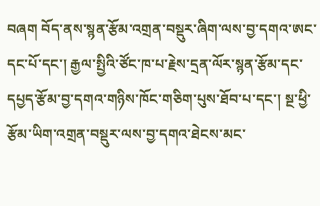བཞག བོད་ནས་སྙན་རྩོམ་འགྲན་བསྡུར་ཞིག་ལས་བྱ་དགའ་ཨང་དང་པོ་དང་། རྒྱལ་སྤྱིའི་ཙོང་ཁ་པ་རྗེས་དྲན་ལོར་སྙན་རྩོམ་དང་དཔྱད་རྩོམ་བྱ་དགའ་གཉིས་ཁོང་གཅིག་པུས་ཐོབ་པ་དང་། སྔ་ཕྱི་རྩོམ་ཡིག་འགྲན་བསྡུར་ལས་བྱ་དགའ་ཐེངས་མང་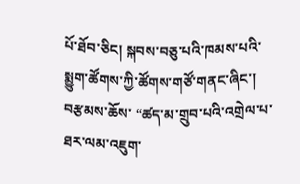པོ་ཐོབ་ཅིང། སྐབས་བཅུ་པའི་ཁམས་པའི་སྨྱུག་ཚོགས་ཀྱི་ཚོགས་གཙོ་གནང་ཞིང་། བརྩམས་ཆོས་ “ཚད་མ་གྲུབ་པའི་འགྲེལ་པ་ཐར་ལམ་འཇུག་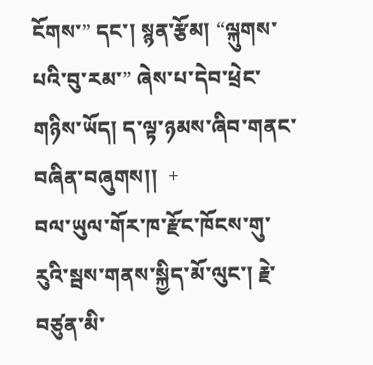ངོགས་” དང་། སྙན་རྩོམ། “ལྐུགས་པའི་བུ་རམ་” ཞེས་པ་དེབ་ཕྲེང་གཉིས་ཡོད། ད་ལྟ་ཉམས་ཞིབ་གནང་བཞིན་བཞུགས།།  +
བལ་ཡུལ་གོར་ཁ་རྫོང་ཁོངས་གུ་རུའི་སྦས་གནས་སྐྱིད་མོ་ལུང་། རྗེ་བཙུན་མི་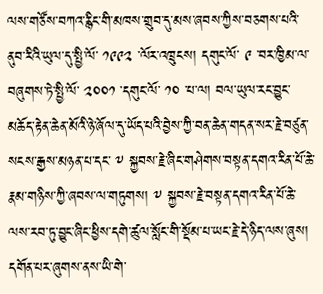ལས་གཙོས་བཀའ་རྙིང་གི་མཁས་གྲུབ་དུ་མས་ཞབས་ཀྱིས་བཅགས་པའི་ནུབ་རིའི་ཡུལ་དུ་སྤྱི་ལོ་ ༡༩༩༢ ་ལོར་འཁྲུངས། དགུང་ལོ་ ༩ ་བར་ཁྱིམ་ལ་བཞུགས་ཏེ་སྤྱི་ལོ་ ༢༠༠༡ ་དགུང་ལོ་ ༡༠ ་པ་ལ། བལ་ཡུལ་རང་བྱུང་མཆོད་རྟེན་ཆེན་མོའི་ཉེ་ཞོལ་དུ་ཡོད་པའི་བྱེས་ཀྱི་བན་ཆེན་གདན་སར་རྗེ་བཙུན་སངས་རྒྱས་མཉན་པ་དང་ ༸ སྐྱབས་རྗེ་ཞིང་གཤེགས་བསྟན་དགའ་རིན་པོ་ཆེ་རྣམ་གཉིས་ཀྱི་ཞབས་ལ་གཏུགས། ༸ སྐྱབས་རྗེ་བསྟན་དགའ་རིན་པོ་ཆེ་ལས་རབ་ཏུ་བྱུང་ཞིང་ཕྱིས་དགེ་ཚུལ་སློང་གི་སྡོམ་པ་ཡང་རྗེ་དེ་ཉིད་ལས་ཞུས། དགོན་པར་ཞུགས་ནས་ཡི་གེ་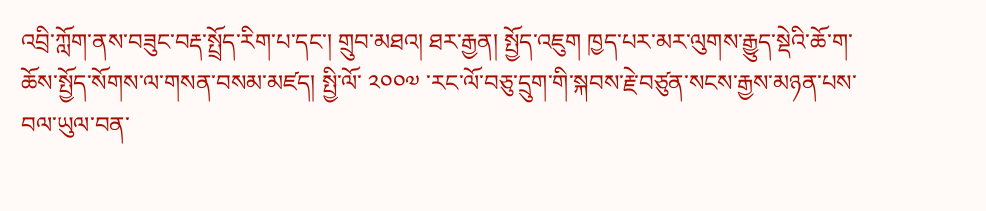འབྲི་ཀློག་ནས་བཟུང་བརྡ་སྤྲོད་རིག་པ་དང་། གྲུབ་མཐའ། ཐར་རྒྱན། སྤྱོད་འཇུག ཁྱད་པར་མར་ལུགས་རྒྱུད་སྡེའི་ཆོ་ག་ཆོས་སྤྱོད་སོགས་ལ་གསན་བསམ་མཛད། སྤྱི་ལོ་ ༢༠༠༧ ་རང་ལོ་བཅུ་དྲུག་གི་སྐབས་རྗེ་བཙུན་སངས་རྒྱས་མཉན་པས་བལ་ཡུལ་བན་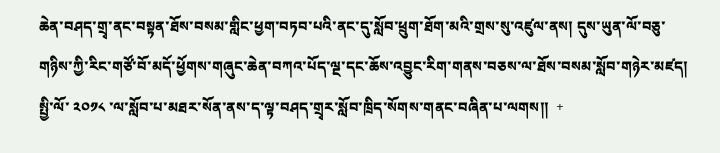ཆེན་བཤད་གྲྭ་ནང་བསྟན་ཐོས་བསམ་གླིང་ཕྱག་བཏབ་པའི་ནང་དུ་སློབ་ཕྲུག་ཐོག་མའི་གྲས་སུ་འཛུལ་ནས། དུས་ཡུན་ལོ་བཅུ་གཉིས་ཀྱི་རིང་གཙོ་བོ་མདོ་ཕྱོགས་གཞུང་ཆེན་བཀའ་པོད་ལྔ་དང་ཆོས་འབྱུང་རིག་གནས་བཅས་ལ་ཐོས་བསམ་སློབ་གཉེར་མཛད། སྤྱི་ལོ་ ༢༠༡༨ ་ལ་སློབ་པ་མཐར་སོན་ནས་ད་ལྟ་བཤད་གྲྭར་སློབ་ཁྲིད་སོགས་གནང་བཞིན་པ་ལགས།།  +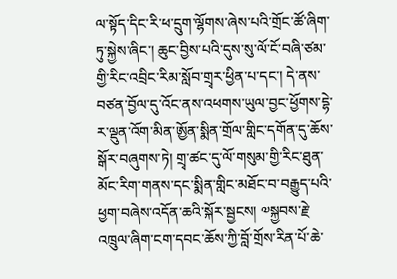ལ་སྟོད་དིང་རི་ཕ་དྲུག་ལྷོགས་ཞེས་པའི་གྲོང་ཚོ་ཞིག་ཏུ་སྐྱེས་ཞིང་། ཆུང་བྱིས་པའི་དུས་སུ་ལོ་ངོ་བཞི་ཙམ་གྱི་རིང་འབྲིང་རིམ་སློབ་གྲྭར་ཕྱིན་པ་དང་། དེ་ནས་བཙན་བྱོལ་དུ་འོང་ནས་འཕགས་ཡུལ་བྱང་ཕྱོགས་དྷེ་ར་ལྡུན་འོག་མིན་ཨྱོན་སྨིན་གྲོལ་གླིང་དགོན་དུ་ཆོས་སྒོར་བཞུགས་ཏེ། གྲྭ་ཚང་དུ་ལོ་གསུམ་གྱི་རིང་ཐུན་མོང་རིག་གནས་དང་སྨིན་གླིང་མཐོང་བ་བརྒྱུད་པའི་ཕྱག་བཞེས་འདོན་ཆའི་སྐོར་སྦྱངས། ༧སྐྱབས་རྗེ་འཁྲུལ་ཞིག་ངག་དབང་ཆོས་ཀྱི་བློ་གྲོས་རིན་པོ་ཆེ་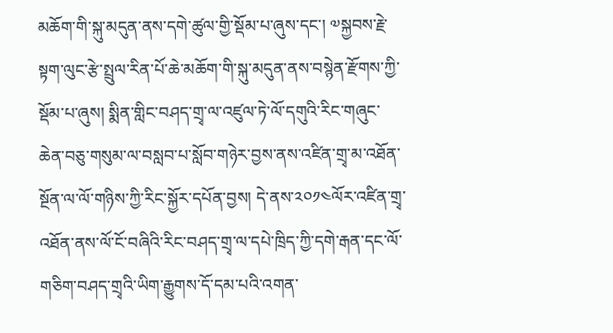མཆོག་གི་སྐུ་མདུན་ནས་དགེ་ཚུལ་གྱི་སྡོམ་པ་ཞུས་དང་། ༧སྐྱབས་རྗེ་སྟག་ལུང་རྩེ་སྤྲུལ་རིན་པོ་ཆེ་མཆོག་གི་སྐུ་མདུན་ནས་བསྙེན་རྫོགས་ཀྱི་སྡོམ་པ་ཞུས། སྨིན་གླིང་བཤད་གྲྭ་ལ་འཛུལ་ཏེ་ལོ་དགུའི་རིང་གཞུང་ཆེན་བཅུ་གསུམ་ལ་བསླབ་པ་སློབ་གཉེར་བྱས་ནས་འཛིན་གྲྭ་མ་འཐོན་སྔོན་ལ་ལོ་གཉིས་ཀྱི་རིང་སྐྱོར་དཔོན་བྱས། དེ་ནས་༢༠༡༤ལོར་འཛིན་གྲྭ་འཐོན་ནས་ལོ་ངོ་བཞིའི་རིང་བཤད་གྲྭ་ལ་དཔེ་ཁྲིད་ཀྱི་དགེ་རྒན་དང་ལོ་གཅིག་བཤད་གྲྭའི་ཡིག་རྒྱུགས་དོ་དམ་པའི་འགན་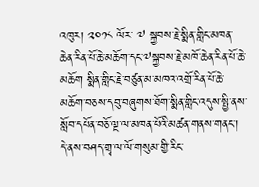འཁུར། ༢༠༡༨ ལོར་ ༧ སྐྱབས་རྗེ་སྨིན་གླིང་མཁན་ཆེན་རིན་པོ་ཆེ་མཆོག་དང་༧སྐྱབས་རྗེ་མཁོ་ཆེན་རིན་པོ་ཆེ་མཆོག སྨིན་གླིང་རྗེ་བཙུན་མ་མཁའ་འགྲོ་རིན་པོ་ཆེ་མཆོག་བཅས་དབུ་བཞུགས་ཐོག་སྨིན་གླིང་འདུས་སྤྱི་ནས་སློབ་དཔོན་བཅོ་ལྔ་ལ་མཁན་པོའི་མཚན་གནས་གནང་། དེ་ནས་བཤད་གྲྭ་ལ་ལོ་གསུམ་གྱི་རིང་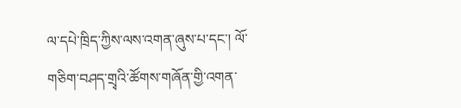ལ་དཔེ་ཁྲིད་ཀྱིས་ལས་འགན་ཞུས་པ་དང་། ལོ་གཅིག་བཤད་གྲྭའི་ཚོགས་གཞོན་གྱི་འགན་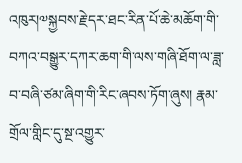འཁུར།༧སྐྱབས་རྗེ་དར་ཐང་རིན་པོ་ཆེ་མཆོག་གི་བཀའ་བསྒྱུར་དཀར་ཆག་གི་ལས་གཞི་ཐོག་ལ་ཟླ་བ་བཞི་ཙམ་ཞིག་གི་རིང་ཞབས་ཏོག་ཞུས། རྣམ་གྲོལ་གླིང་དུ་སྔ་འགྱུར་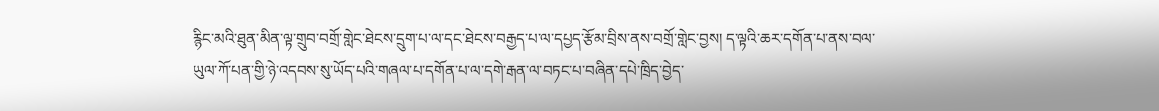རྙིང་མའི་ཐུན་མིན་ལྟ་གྲུབ་བགྲོ་གླེང་ཐེངས་དྲུག་པ་ལ་དང་ཐེངས་བརྒྱད་པ་ལ་དཔྱད་རྩོམ་བྲིས་ནས་བགྲོ་གླེང་བྱས། ད་ལྟའི་ཆར་དགོན་པ་ནས་བལ་ཡུལ་ཀོ་པན་གྱི་ཉེ་འདབས་སུ་ཡོད་པའི་གཞལ་པ་དགོན་པ་ལ་དགེ་རྒན་ལ་བཏང་པ་བཞིན་དཔེ་ཁྲིད་བྱེད་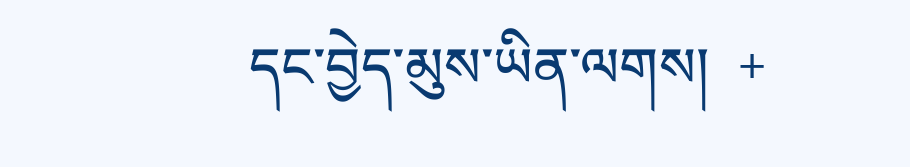དང་བྱེད་མུས་ཡིན་ལགས།  +